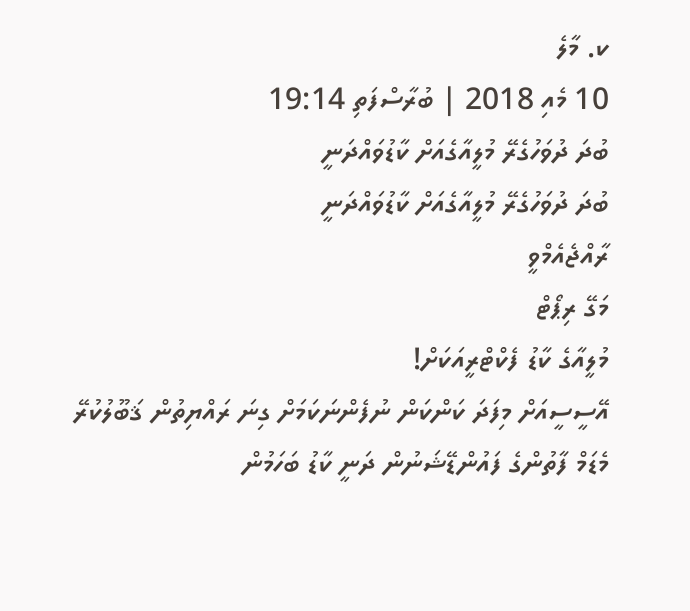ކ. މާލެ
10 މެއި 2018 | ބުރާސްފަތި 19:14
ބުދަ ދުވަހުގެރޭ މުލީއާގެއަށް ކާޑުވައްދަނީ
ބުދަ ދުވަހުގެރޭ މުލީއާގެއަށް ކާޑުވައްދަނީ
ރާއްޖެއެމްވީ
މަގޭ ރިޕޯޓް
މުލީއާގެ ކާޑު ފެކްޓްރީއަކަށް!
އޭސީސީއަށް މިފަދަ ކަންކަން ނުފެންނަކަމަށް ގިނަ ރައްޔިތުން ޤަބޫލުކުރޭ
މެޑަމް ފާތުންގެ ފައުންޑޭޝަނުން ދަނީ ކާޑު ބަހަމުން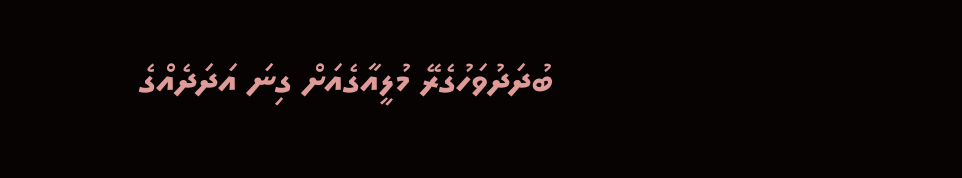ބުދަދުވަހުގެރޭ މުލީއާގެއަށް ގިނަ އަދަދެއްގެ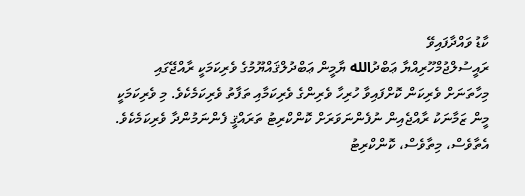ކާޑު ވައްދާފައިވޭ
ރައީސުލްޖުމްހޫރިއްޔާ ޢަބްދުالله ޔާމީން ޢަބްދުލްޤައްޔޫމުގެ ވެރިކަމަކީ ރާއްޖޭގައި މިހާތަނަށް ވެރިކަން ކޮށްފައިވާ ހުރިހާ ވެރިންގެ ވެރިކަމާއި ތަފާތު ވެރިކަމެކެވެ. މި ވެރިކަމަކީ މީން ޒަމާނަކު ރާއްޖެއިން ނުފެންނަވަރަށް ކޮންކްރިޓު ތަރައްޤީ ފެންނަމުންދާ ވެރިކަމެކެވެ. އެތާވެސް، މިތާވެސް، ކޮންކްރިޓު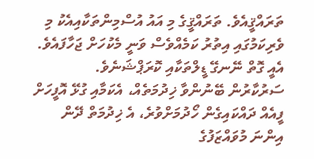ތަރައްޤީއެވެ. ތަރައްޤީގެ މި އައު އުސްމިންތަކާއިއެކު މި ވެރިކަމުގައި އިތުރު ކަމެއްވެސް ވަނީ މެކުހަށް ޖަހާފައެވެ. އެއީ ގޮތް ނޭނގޭ ޑީލްތަކާއި ކޮރަޕްޝަނެވެ.
ސަރުކާރުން ބޭނުންވާ ޚިދުމަތެއް، އެކަމާއި ގުޅޭ އޮފީހަށް ފީއެއް ދައްކައިގެން ހޯދުމަށްވުރެ، އެ ޚިދުމަތް ދޭން އިންނަ މުވައްޒަފުގެ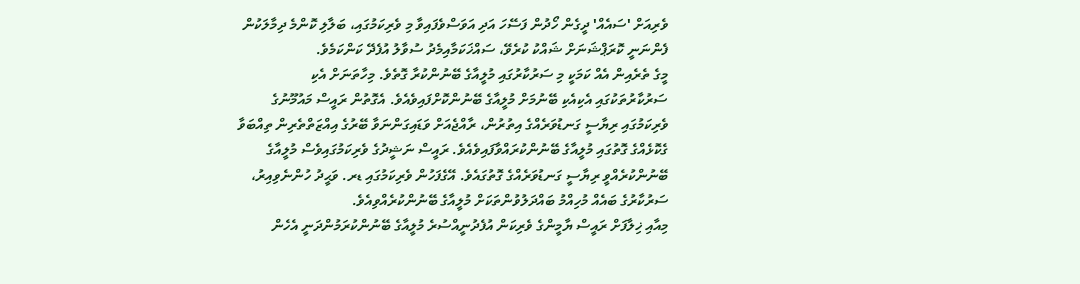ވެރިއަށް 'ސައެއް' ދީގެން ހޯދުން ފަސޭހަ އަދި އަވަސްވެފައިވާ މި ވެރިކަމުގައި، ބަލާލި ކޮންމެ ދިމާލަކުން ފެންނަނީ ކޮރަޕްޝަނަށް ޝައްކު ކުރެވޭ، ސައްޚަކަމާއިމެދު ސުވާލު އުފެދޭ ކަންކަމެވެ.
މީގެ ތެރެއިން އެއް ކަމަކީ މި ސަރުކާރުގައި މުލީއާގެ ބޭނުންކުރާ ގޮތެވެ. މިހާތަނަށް އެކި ސަރުކާރުތަކުގައި އެކިއެކި ބޭނުމަށް މުލީއާގެ ބޭނުންކޮށްފައިވެއެވެ. އެގޮތުން ރައީސް މައުމޫނުގެ ވެރިކަމުގައި ރިޔާސީ ގަނޑުވަރެއްގެ އިތުރުން، ރާއްޖެއަށް ވަޑައިގަންނަވާ ބޭރުގެ އިއްޒަތްތެރިން ތިއްބަވާ ގެކޮޅެއްގެ ގޮތުގައި މުލީއާގެ ބޭނުންކުރައްވާފައިވެއެވެ. ރައީސް ނަޝީދުގެ ވެރިކަމުގައިވެސް މުލީއާގެ ބޭނުންކުރެއްވީ ރިޔާސީ ގަނޑުވަރެއްގެ ގޮތުގައެވެ. އޭގެފަހުން ވެރިކަމުގައި ޑރ. ވަޙީދު ހުންނެވިއިރު، ސަރުކާރުގެ ބައެއް މުހިއްމު ބައްދަލުވުންތަކަށް މުލީއާގެ ބޭނުންކުރެއްވިއެވެ.
މިއާއި ޚިލާފަށް ރައީސް ޔާމީންގެ ވެރިކަން އުފެދުނީއްސުރެ މުލީއާގެ ބޭނުންކުރަމުންދަނީ އެހެން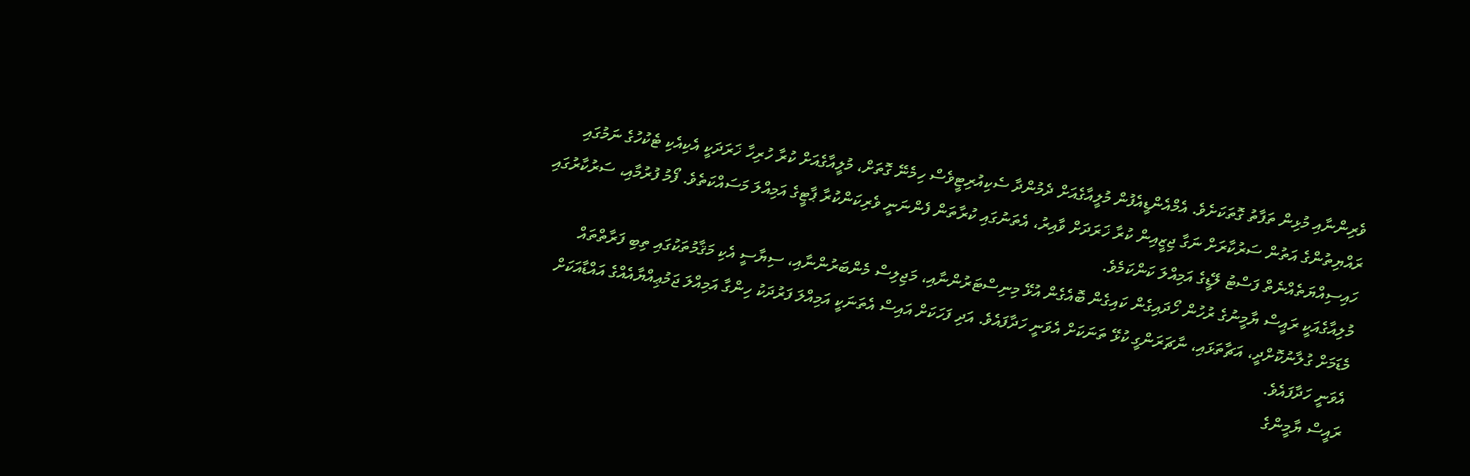ވެރިންނާއި މުޅިން ތަފާތު ގޮތަކަށެވެ. އެމްއެންޑީއެފުން މުލީއާގެއަށް ދެމުންދާ ސެކިއުރިޓީވެސް ހިމެނޭ ގޮތަށް، މުލީއާގެއަށް ކުރާ ހުރިހާ ޚަރަދަކީ އެކިއެކި ޓެކުހުގެ ނަމުގައި ރައްޔިތުންގެ އަތުން ސަރުކާރަށް ނަގާ ޖިޒީއިން ކުރާ ޚަރަދަށް ވާއިރު، އެތަނުގައި ކުރާތަން ފެންނަނީ ވެރިކަންކުރާ ޕާޓީގެ އަމިއްލަ މަސައްކަތެވެ. ފޯމު ފުރުމާއި، ސަރުކާރުގައި ހައިސިއްޔަތެއްނެތް ފަސްޓު ލޭޑީގެ އަމިއްލަ ކަންކަމެވެ.
މުލިއާގެއަކީ ރައީސް ޔާމީނުގެ ރުހުން ހޯދައިގެން ކައިގެން ބޮއެގެން އުޅޭ މިނިސްޓަރުންނާއި، މަޖިލިސް މެންބަރުންނާއި، ސިޔާސީ އެކި މަޤާމުތަކުގައި ތިބި ފަރާތްތައް މެޑަމަށް ގުލާނުކޮށްދީ، އަޗާތަޅައި، ނާޗަރަންގީ ކުޅޭ ތަނަކަށް އެވަނީ ހަދާފައެވެ. އަދި ފަހަކަށް އައިސް އެތަނަކީ އަމިއްލަ ފަރުދަކު ހިންގާ އަމިއްލަ ޖަމުޢިއްޔާއެއްގެ އައްޑާއަކަށް އެވަނީ ހަދާފައެވެ.
ރައީސް ޔާމީންގެ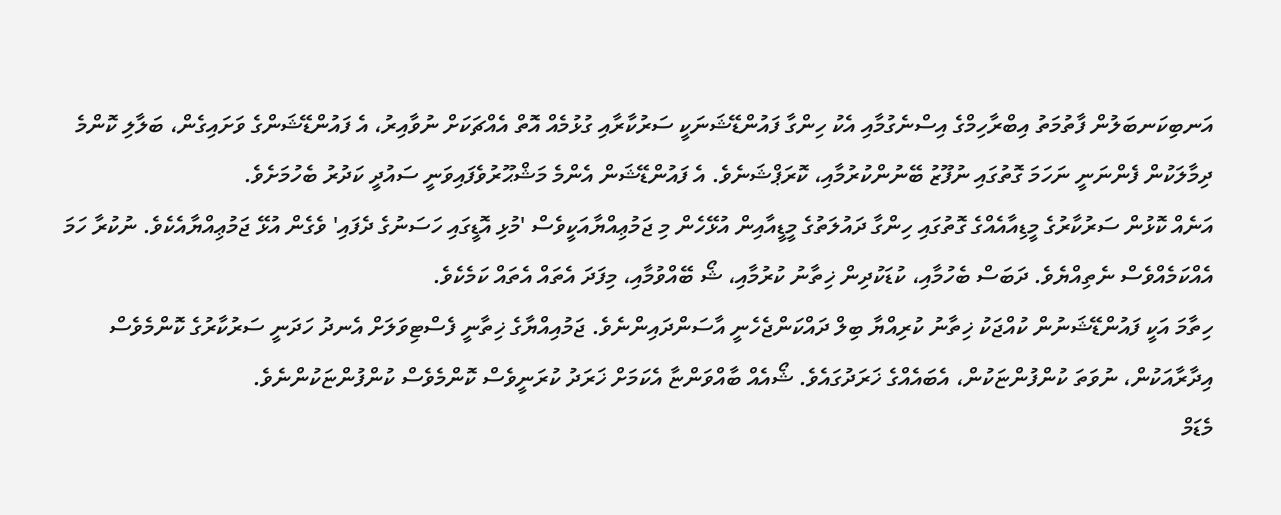އަނބިކަނބަލުން ފާތުމަތު އިބްރާހިމްގެ އިސްނެގުމާއި އެކު ހިންގާ ފައުންޑޭޝަނަކީ ސަރުކާރާއި ގުޅުމެއް އޮތް އެއްޗަކަށް ނުވާއިރު، އެ ފައުންޑޭޝަންގެ ވަށައިގެން، ބަލާލި ކޮންމެ ދިމާލަކުން ފެންނަނީ ނަހަމަ ގޮތުގައި ނުފޫޒު ބޭނުންކުރުމާއި، ކޮރަޕްޝަނެވެ. އެ ފައުންޑޭޝަން އެންމެ މަޝްޙޫރުވެފައިވަނީ ސައުދީ ކަދުރު ބެހުމަށެވެ.
އަނެއް ކޮޅުން ސަރުކާރުގެ މީޑިއާއެއްގެ ގޮތުގައި ހިންގާ ދައުލަތުގެ މީޑީއާއިން އުޅޭހެން މި ޖަމުޢިއްޔާއަކީވެސް 'މުޅި އޮޑީގައި ހަސަނުގެ ދެފައި' ވެގެން އުޅޭ ޖަމުޢިއްޔާއެކެވެ. ނުކުރާ ހަމަ އެއްކަމެއްވެސް ނެތިއްޔެވެ. ދަބަސް ބެހުމާއި، ކުޑަކުދިން ޚިތާނު ކުރުމާއި، ޝޯ ބޭއްވުމާއި، މިފަދަ އެތައް އެތައް ކަމެކެވެ.
ހިތާމަ އަކީ ފައުންޑޭޝަނުން ކުއްޖަކު ޚިތާނު ކުރިއްޔާ ބިލް ދައްކަންޖެހެނީ އާސަންދައިންނެވެ. ޖަމުއިއްޔާގެ ޚިތާނީ ފެސްޓިވަލަށް އެނދު ހަދަނީ ސަރުކާރުގެ ކޮންމެވެސް އިދާރާއަކުން، ނުވަތަ ކުންފުންޏަކުން، އެބައެއްގެ ޚަރަދުގައެވެ. ޝޯއެއް ބާއްވަންޏާ އެކަމަށް ޚަރަދު ކުރަނީވެސް ކޮންމެވެސް ކުންފުންޏަކުންނެވެ.
މެޑަމް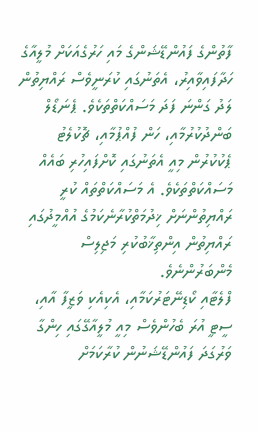ފާތުންގެ ފައުންޑޭޝަންގެ މައި ހަރުގެއަކަށް މުލީއާގެ ހަދާފައިވާއިރު، އެތަނުގައި ކުރަނީވެސް ރައްޔިތުން ލަދު ގަންނަ ފަދަ މަސައްކަތްތަކެވެ. ޕެނަޑޯލް ބަންދުކުރުމާއި، ހަން ފުއްޕުމާއި، ޗޮކުލެޓު ޕެކުކުރުން މިއީ އެތަނުގައި ކޮށްފައިހުރި ބައެއް މަސައްކަތްތަކެވެ. އެ މަސައްކަތްތައް ކުރީ ރައްޔިތުންނަށް ޚިދުމަތްކުރާނެކަމުގެ އުއްމީދުގައި ރައްޔިތުން އިންތިޚާބުކުރި މަޖިލިސް މެންބަރުންނެވެ.
ފްލެޓާއި ކޯޑިނޭޓަރުކަމާއި، އެކިއެކި ވަޒީފާ އާއި، ސީޓީ އުރަ ބެހުންވެސް މިއީ މުލީއާގޭގައި ހިންގާ ވަރުގަދަ ފައުންޑޭޝަނުން ކުރާކަމަށް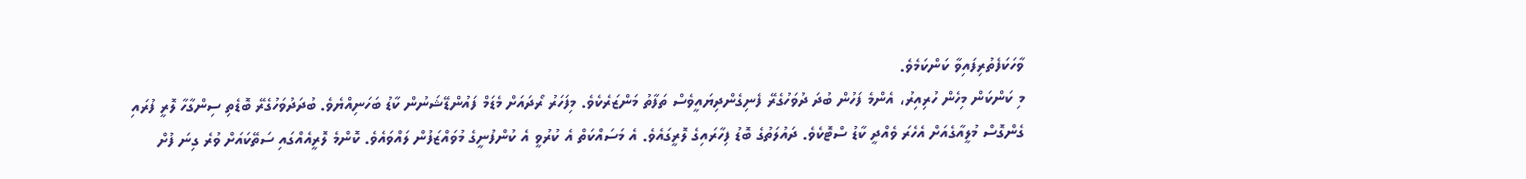ވާހަކަފެތުރިފައިވާ ކަންކަމެވެ.
މި ކަންކަން މިހެން ހުރިއިރު، އެންމެ ފަހުން ބުދަ ދުވަހުގެރޭ ފެނިގެންދިޔައީވެސް ތަފާތު މަންޒަރެކެވެ. މިފަހަރު ރޯދައަށް މެޑަމް ފައުންޑޭޝަނުން ކާޑު ބަހަނިއްޔެވެ. ބުދަދުވަހުގެރޭ ބޮޑެތި ސިންގާހާ ލޮރީ ފުރައި ގެންގޮސް މުލީއާގެއަށް އެހެރަ ވެއްދީ ކާޑު ސްޓޮކެވެ. ދައުލަތުގެ ބޮޑު ފިހާރައިގެ ލޮރީގައެވެ. އެ މަސައްކަތް އެ ކުރުވީ އެ ކުންފުނީގެ މުވައްޒަފުން ލައްވައެވެ. ކޮންމެ ލޮރީއެއްގައި ސަތޭކައަށް ވުރެ ގިނަ ފުށް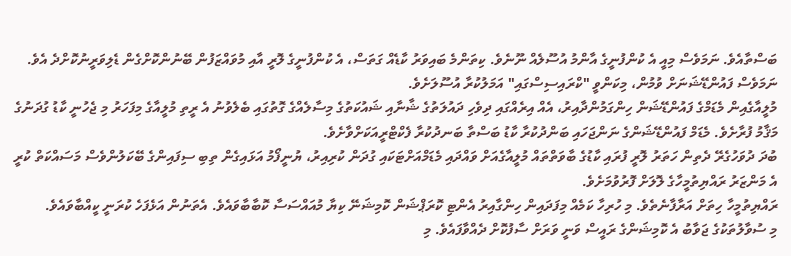ބަސްތާއެވެ. ނަމަވެސް މިއީ އެ ކުންފުނީގެ އާންމު އުސޫލެއް ނޫނެވެ. ކިތަންމެ ބައިވަރު ކާޑެއް ގަތަސް، އެ ކުންފުނީގެ ލޮރީ އާއި މުވައްޒަފުން ބޭނުންކޮށްގެން ޑެލިވަރީނުކޮށްދެ އެވެ. ނަމަވެސް ފައުންޑޭޝަނަށް ވުމުން، މިކަންވީ "ކްރައިސިސްގައި" އަމަލުކުރާ އުސޫލަށެވެ.
މުލީއާގެއިން މެޑަމްގެ ފައުންޑޭޝަން ހިންގަމުންދާއިރު، އެއް އިރެއްގައި ދިވެހި ދައުލަތުގެ ޝާނާއި ޝައުކަތުގެ މިސާލެއްގެ ގޮތުގައި ބެލެވުނު އެ ރީތި މުލީއާގެ މިފަހަރު މި ޖެހުނީ ކާޑު ގުދަނުގެ މަޤާމު ފުރާށެވެ. މެޑަމް ފައުންޑޭޝަންގެ ނަންޖަހައި ބަންދުކުރާ ކާޑު ބަސްތާ ބަނދުކުރާ ފެކްޓްރީއަކަށްވާށެވެ.
ބުދަ ދުވަހުގެރޭ ދެތިން ހަތަރު ލޮރީ ފުރައި ކާޑުގެ ބާވަތްތައް މުލީއާގެއަށް ވައްދައި މެޑަމްއަށްޓަކައި ގުދަން ކުރިއިރު، ޔުނީފޯމު އަޅައިގެން ތިބި ސިފައިންގެ ބޭކަލުންވެސް މަސައްކަތް ކުރީ އެ މަންޒަރު ރައްޔިތުމީހާގެ ލޮލަށް ފޮރުވުމަށެވެ.
ރައްޔިތުމީހާ ހިތަށް އަރާފާނެތެވެ. މި ހުރިހާ ކަމެއް މިފަދައިން ހިންގާއިރު އެންޓި ކޮރަޕްޝަން ކޮމިޝަނޭ ކިޔާ މުއައްސަސާ ކޮބާބާވައެވެ. އެތަނުން އަޅެފަހެ ކުރަނީ ކީއްބާވައެވެ.
މި ސުވާލުތަކުގެ ޖަވާބު އެ ކޮމިޝަންގެ ރައީސް ވަނީ ވަރަށް ސާފުކޮށް ދެއްވާފައެވެ. މި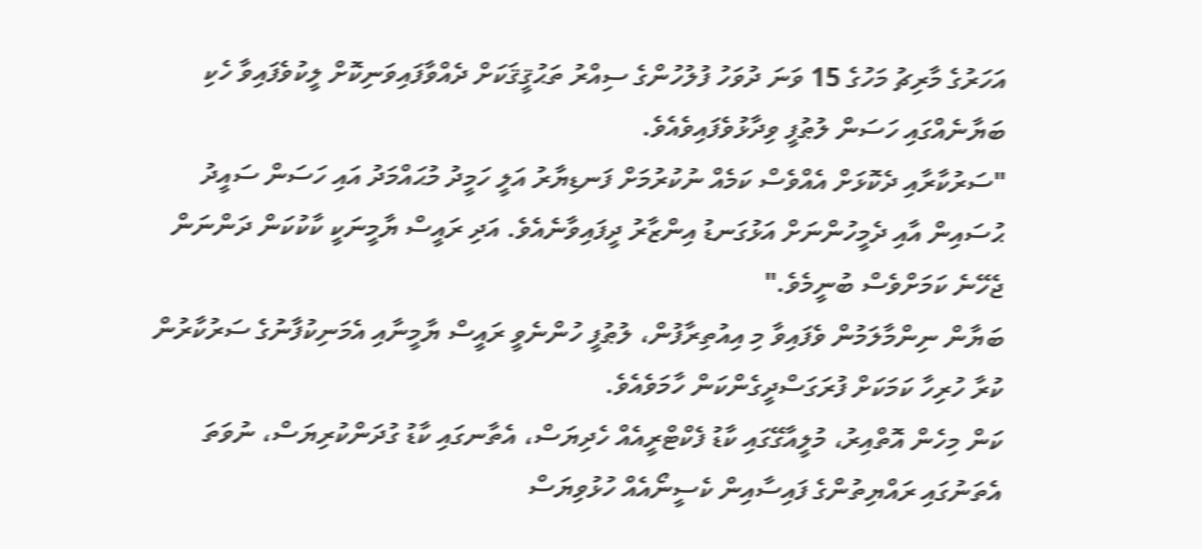އަހަރުގެ މާރިޗު މަހުގެ 15 ވަނަ ދުވަހު ފުލުހުންގެ ސިއްރު ތަޙުޤީޤަކަށް ދެއްވާފައިވަނިކޮށް ލީކުވެފައިވާ ހެކި ބަޔާނެއްގައި ހަސަން ލުޠުފީ ވިދާޅުވެފައިވެއެވެ.
"ސަރުކާރާއި ދެކޮޅަށް އެއްވެސް ކަމެއް ނުކުރުމަށް ފަނޑިޔާރު އަލީ ހަމީދު މުޙައްމަދު އައި ހަސަން ސައީދު ޙުސައިން އާއި ދެމީހުންނަށް އަޅުގަނޑު އިންޒާރު ދީފައިވާނެއެވެ. އަދި ރައީސް ޔާމީނަކީ ކާކުކަން ދަންނަން ޖެހޭނެ ކަމަށްވެސް ބުނީމެވެ."
ބަޔާން ނިންމާލަމުން ވެފައިވާ މި އިއުތިރާފުން، ލުޠުފީ ހުންނެވީ ރައީސް ޔާމީނާއި އެމަނިކުފާނުގެ ސަރުކާރުން ކުރާ ހުރިހާ ކަމަކަށް ފުރަގަސްދީގެންކަން ހާމަވެއެވެ.
ކަން މިހެން އޮތްއިރު، މުލީއާގޭގައި ކާޑު ފެކްޓްރީއެއް ހެދިޔަސް، އެތާނގައި ކާޑު ގުދަންކުރިޔަސް، ނުވަތަ އެތަނުގައި ރައްޔިތުންގެ ފައިސާއިން ކެސީނޯއެއް ހުޅުވިޔަސް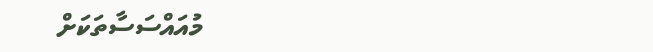މުއައްސަސާތަކަށް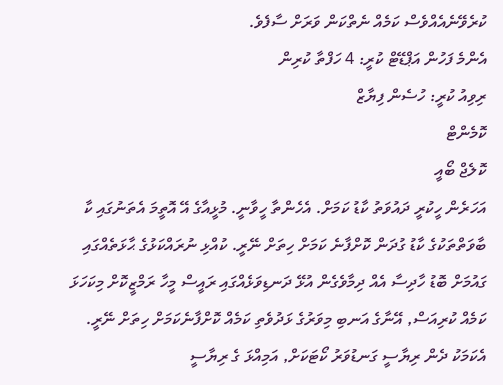ކުރެވޭނެއެއްވެސް ކަމެއް ނެތްކަން ވަރަށް ސާފެވެ.
އެންމެ ފަހުން އަޕްޑޭޓް ކުރީ: 4 ހަފްތާ ކުރިން
ރިވިއު ކުރީ: ހުސެން ފިޔާޒް
ކޮމެންޓް
ކޮލެޖް ބޯއީ
އަހަރެން ހީކުރީ ދައުވަތު ކާޑު ކަމަށް. އެހެންތާ ހީވާނީ. މުޅީއާގެ އޭ އޮތީމަ އެތަނުގައި ކާ ބާވަތްތަކުގެ ކާޑު ގުދަން ކޮށްފާނެ ކަމަށް ހިތަށް ނޭރީ. ކުއްޅި ނުރައްކަޅުގެ ޙާޅަތެއްގައި ގައުމަށް ބޮޑު ހާދިސާ އެއް ދިމާވެގެން އުޅޭ ދަނޑިވަޅެއްގައި ރައީސް މީހާ ރަމްޒީކޮށް މިކަހަޅަ ކަމެއް ކުރިއަސް, އޭނާގެ އަނބި މިވަރުގެ ޅަދުވެތި ކަމެއް ކޮށްފާނެކަމަށް ހިތަށް ނޭރީ. އެކަމަކު ދެން ރިޔާސީ ގަނޑުވަރު ކޯޓަކަށް, އަމިއްޅަ ގެ ރިޔާސީ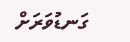ގަނޑުވަރަށް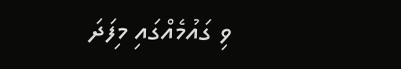ވި ގައުމެއްގައި މިފަދަ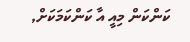ކަންކަން މިއީ އާ ކަންކަމަކަށް,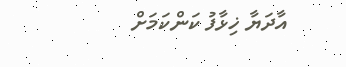އާދަޔާ ޚިޅާފު ކަންކަމަށް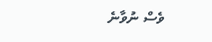ވެސް ނުވާނެ